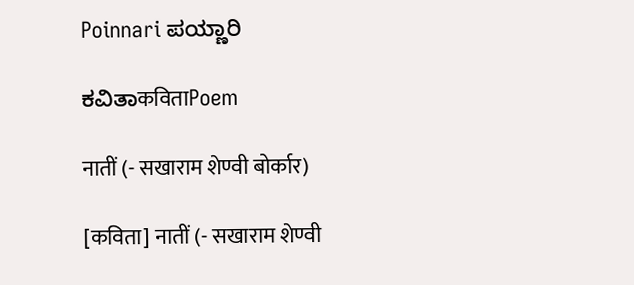Poinnari ಪಯ್ಣಾರಿ

ಕವಿತಾकविताPoem

नातीं (- सखाराम शेण्वी बोर्कार)

[कविता] नातीं (- सखाराम शेण्वी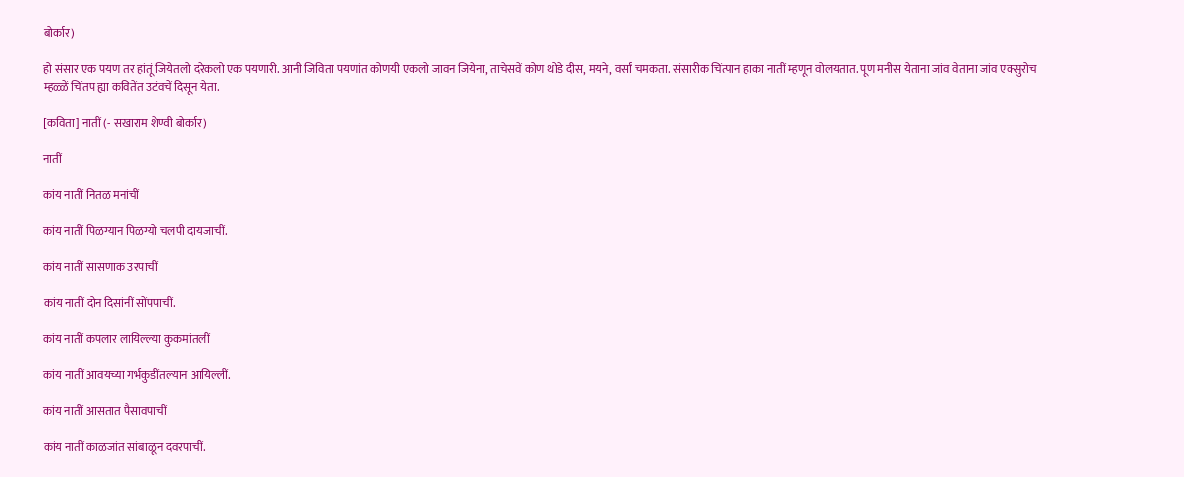बोर्कार)

हो संसार एक पयण तर हांतूं जियेतलो दरेकलो एक पयणारी. आनी जिविता पयणांत कोण‌यी एकलो जावन जियेना, ताचेसवें कोण थोडे दीस, मयने, वर्सां चमकता. संसारीक चिंत्पान हाका नातीं म्हणून वोलयतात. पूण मनीस येताना जांव वेताना जांव एक्सुरोच म्हळ्ळें चिंतप ह्या कवितेंत उटंवचें दिसून येता.

[कविता] नातीं (- सखाराम शेण्वी बोर्कार)

नातीं

कांय नातीं नितळ मनांचीं

कांय नातीं पिळग्यान पिळग्यो चलपी दायजाचीं.

कांय नातीं सासणाक उरपाचीं

कांय नातीं दोन दिसांनीं सोंपपाचीं.

कांय नातीं कपलार लायिल्ल्या कुकमांतलीं

कांय नातीं आवयच्या गर्भकुडींतल्यान आयिल्लीं.

कांय नातीं आसतात पैसावपाचीं

कांय नातीं काळजांत सांबाळून दवरपाचीं.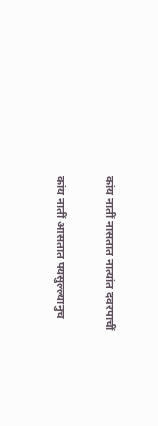कांय नातीं नासतात नात्यांत दवरपाचीं

कांय नातीं आसतात पयसुल्ल्यानुच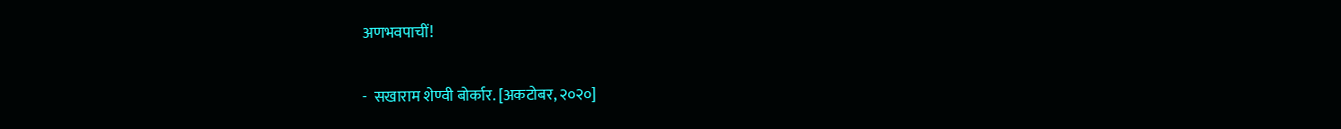अणभवपाचीं!

-  सखाराम शेण्वी बोर्कार. [अकटोबर, २०२०]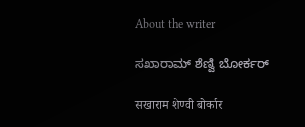About the writer

ಸಖಾರಾಮ್ ಶೆಣ್ವಿ ಬೋರ್ಕರ್

सखाराम शेण्वी बोर्कार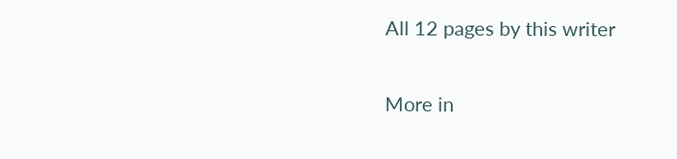All 12 pages by this writer

More in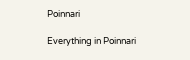Poinnari

Everything in Poinnari